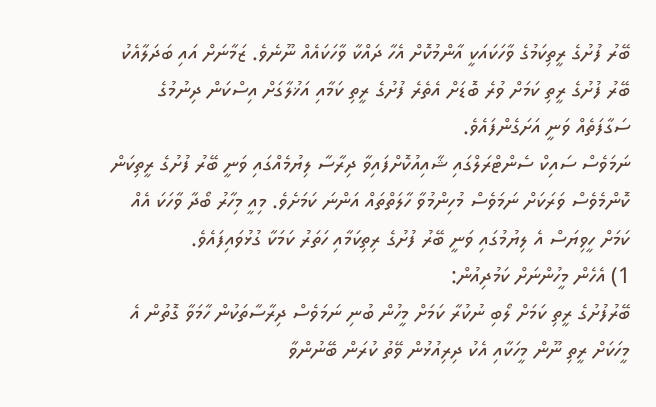ބޭރު ފުށުގެ ރީތިކަމުގެ ވާހަކައަކީ އާންމުކޮށް އެހާ ދައްކާ ވާހަކައެއް ނޫނެވެ. ޒަމާނަށް އައި ބަދަލާއެކު ބޭރު ފުށުގެ ރީތި ކަމަށް ވުރެ ބޮޑަށް އެތެރެ ފުށުގެ ރީތި ކަމާއި އަޚުލާގަށް އިސްކަން ދިނުމުގެ ސަގާފަތެއް ވަނީ އަށަގެންފައެވެ.
ނަމަވެސް ސައިކް ސެންޓްރަލްގައި ޝާއިއުކޮށްފައިވާ ދިރާސާ ލިޔުމެއްގައި ވަނީ ބޭރު ފުށުގެ ރީތިކަން ކޮންމެވެސް ވަރަކަށް ނަމަވެސް މުހިންމުވާ ހާލަތްތައް އަންނަ ކަމަށެވެ. މިއީ މިހާރު ބޯދާ ވާހަކަ އެއް ކަމަށް ހީވިޔަސް އެ ލިޔުމުގައި ވަނީ ބޭރު ފުށުގެ ރިތިކަމާއި ހަތަރު ކަމަކާ ގުޅުވައިފައެވެ.
1) އެހެން މީހުންނަށް ކަމުދިއުން:
ބޭރުފުށުގެ ރީތި ކަމަށް ލޯބި ނުކުރާ ކަމަށް މީހުން ބުނި ނަމަވެސް ދިރާސާތަކުން ހާމަވާ ގޮތުން އެ މީހަކަށް ރީތި ނޫން މީހަކާއި އެކު ދިރިއުޅުން ވޭތު ކުރަން ބޭނުންވާ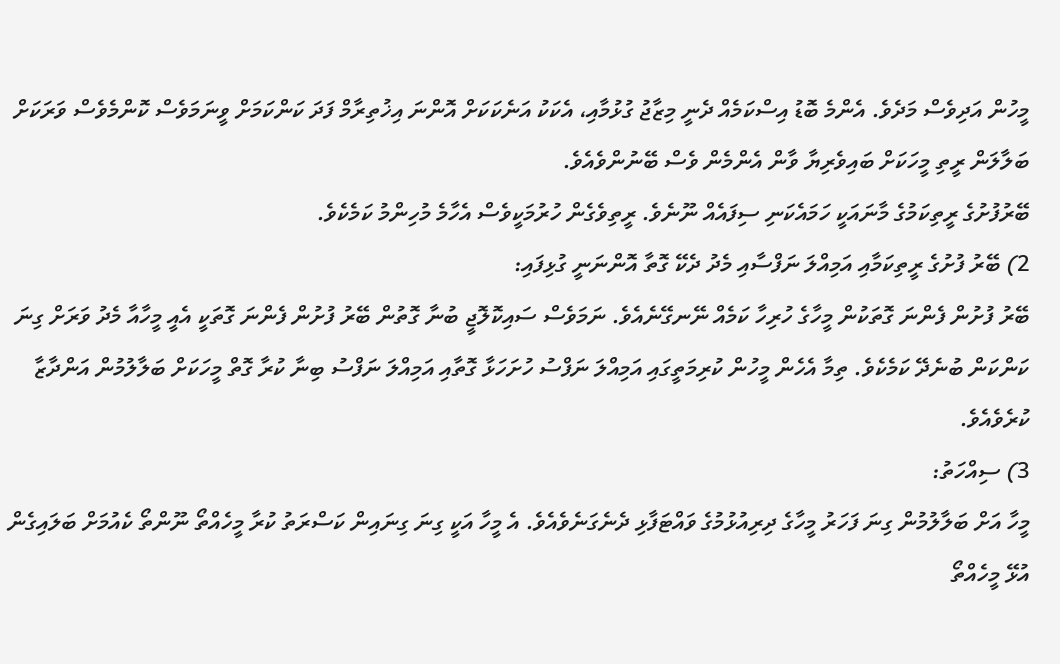މީހުން އަދިވެސް މަދެވެ. އެންމެ ބޮޑު އިސްކަމެއް ދެނީ މިޒާޖު ގުޅުމާއި، އެކަކު އަނެކަކަށް އޮންނަ އިޚުތިރާމް ފަދަ ކަންކަމަށް ވީނަމަވެސް ކޮންމެވެސް ވަރަކަށް ބަލާލަން ރީތި މީހަކަށް ބައިވެރިޔާ ވާން އެންމެން ވެސް ބޭނުންވެއެވެ.
ބޭރުފުށުގެ ރީތިކަމުގެ މާނައަކީ ހަމައެކަނި ސިފައެއް ނޫނެވެ. ރީތިވެގެން ހުރުމަކީވެސް އެހާމެ މުހިންމު ކަމެކެވެ.
2) ބޭރު ފުށުގެ ރީތިކަމާއި އަމިއްލަ ނަފްސާއި މެދު ދެކޭ ގޮތާ އޮންނަނީ ގުޅިފައި:
ބޭރު ފުށުން ފެންނަ ގޮތަކުން މީހާގެ ހުރިހާ ކަމެއް ނޭނގޭނެއެވެ. ނަމަވެސް ސައިކޮލޮޖީ ބުނާ ގޮތުން ބޭރު ފުށުން ފެންނަ ގޮތަކީ އެއީ މީހާއާ މެދު ވަރަށް ގިނަ ކަންކަން ބުނެދޭ ކަމެކެވެ. ތިމާ އެހެން މީހުން ކުރިމަތީގައި އަމިއްލަ ނަފްސު ހުށަހަޅާ ގޮތާއި އަމިއްލަ ނަފްސު ބިނާ ކުރާ ގޮތް މީހަކަށް ބަލާލުމުން އަންދާޒާ ކުރެވެއެވެ.
3) ސިއްހަތު:
މީހާ އަށް ބަލާލުމުން ގިނަ ފަހަރު މީހާގެ ދިރިއުޅުމުގެ ވައްޓަފާޅި ދެނެގަނެވެއެވެ. އެ މީހާ އަކީ ގިނަ ގިނައިން ކަސްރަތު ކުރާ މީހެއްތޯ ނޫންތޯ ކެއުމަށް ބަލައިގެން އުޅޭ މީހެއްތޯ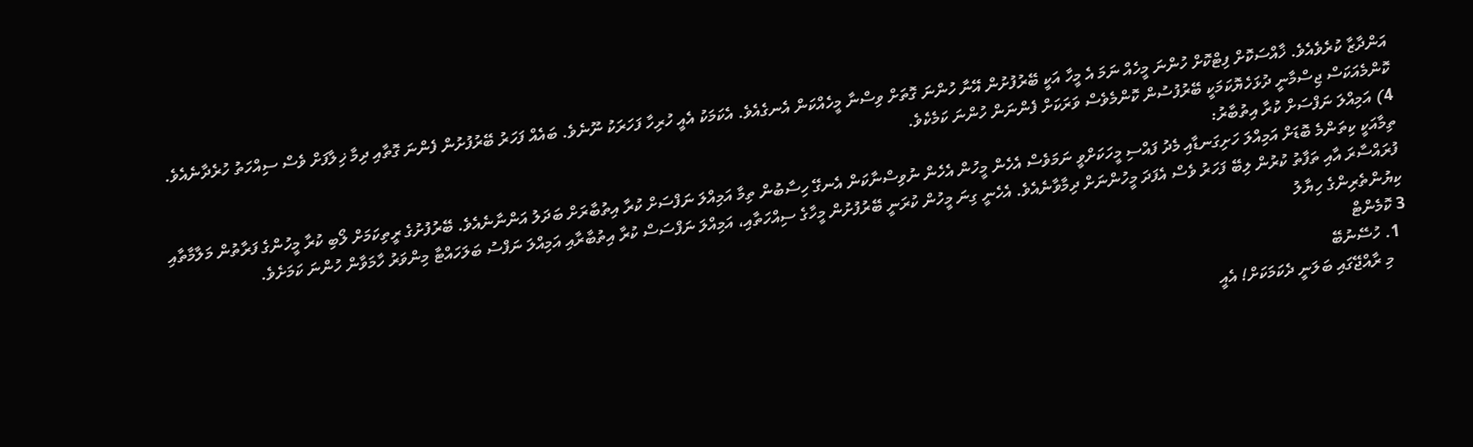އަންދާޒާ ކުރެވެއެވެ. ޚާއްސަކޮށް ފިޓްކޮށް ހުންނަ މީހެއް ނަމަ އެ މީހާ އަކީ ބޭރުފުށުން އޭނާ ހުންނަ ގޮތަށް ވިސްނާ މީހެއްކަން އެނގެއެވެ. އެކަމަކު އެއީ ހުރިހާ ފަހަރަކު ނޫނެވެ. ބައެއް ފަހަރު ބޭރުފުށުން ފެންނަ ގޮތާއި ދިމާ ޚިލާފަށް ވެސް ސިއްހަތު ހުރެދާނެއެވެ. ކޮންމެއަކަސް ޖިސްމާނީ ދުޅަހެޔޮކަމަކީ ބޭރުފުސުން ކޮންމެވެސް ވަރަކަށް ފެންނަން ހުންނަ ކަމެކެވެ.
4) އަމިއްލަ ނަފްސަށް ކުރާ އިތުބާރު:
ތިމާއަކީ ކިތަންމެ ބޮޑަށް އަމިއްލަ ހަށިގަނޑާއި މެދު ފައްސި މީހަކަށްވީ ނަމަވެސް އެހެން މީހުން އެހެން ނުވިސްނާކަން އެނގޭ ހިސާބުން ތިމާ އަމިއްލަ ނަފްސަށް ކުރާ އިތުބާރަށް ބަދަލު އަންނާނެއެވެ. ބޭރުފުށުގެ ރީތިކަމަށް ލޯބި ކުރާ މީހުންގެ ފަރާތުން މަލާމާތާއި ފުރައްސާރަ އާއި ތަފާތު ކުރުން ލިބޭ ފަހަރު ވެސް އެފަދަ މީހުންނަށް ދިމާވާނެއެވެ. އެހެނީ ގިނަ މީހުން ކުރަނީ ބޭރުފުށުން މީހާގެ ސިއްހަތާއި، އަމިއްލަ ނަފްސަސް ކުރާ އިތުބާރާއި އަމިއްލަ ނަފްސު ބަލަހައްޓާ މިންވަރު ހާމަވާން ހުންނަ ކަމަށެވެ.
ކިޔުންތެރިންގެ ހިޔާލު
3 ކޮމެންޓް
  1. ހުސޭނުބޭ
    މި ރާއްޖޭގައި ބަލަނީ ދެކަމަކަށް! އެއީ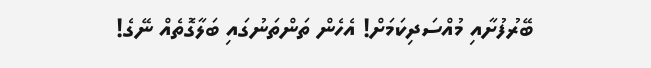ބޭރުފުށާއި މުއްސަދިކަމަށް! އެހެން ތަންތަނުގައި ބަލާގޮތެއް ނޭގެ!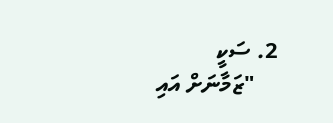2. ސަކީ
    "ޒަމާނަށް އައި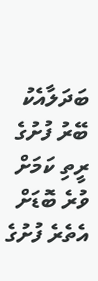ބަދަލާއެކު ބޭރު ފުށުގެ ރީތި ކަމަށް ވުރެ ބޮޑަށް އެތެރެ ފުށުގެ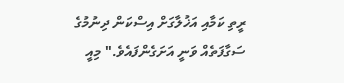ރީތި ކަމާއި އަޚުލާގަށް އިސްކަން ދިނުމުގެ ސަގާފަތެއް ވަނީ އަށަގެންފައެވެ." މިއީ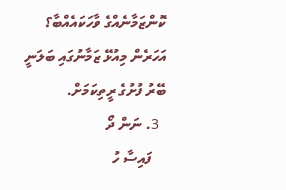ކޮންޒަމާނެއްގެ ވާހަކައެއްބާ؟ އަހަރެން މިއުޅޭ ޒަމާނުގައި ބަލަނީ ބޭރު ފުށުގެ ރީތިކަމަށް.
  3. ނަން ދޯ
    ފައިސާ ހު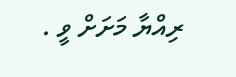ރިއްޔާ މަށަށް ވީ .